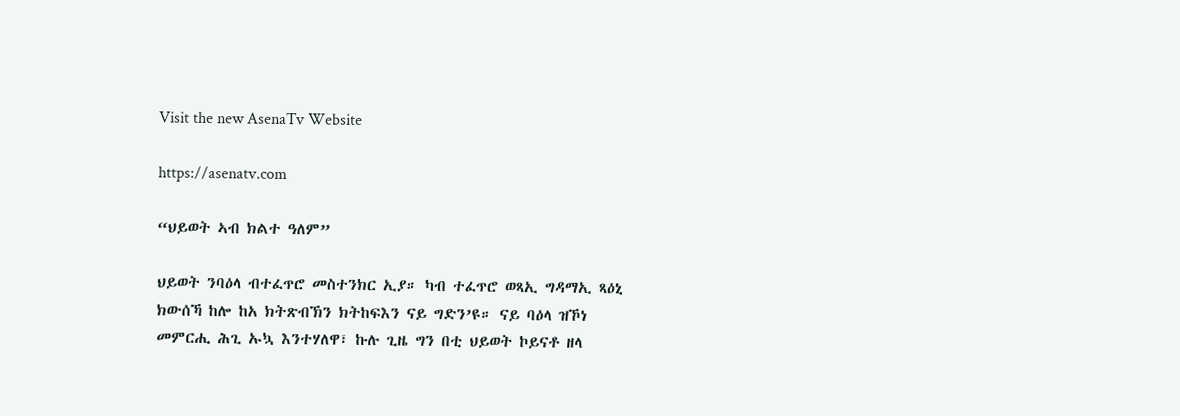Visit the new AsenaTv Website

https://asenatv.com

“ህይወት ኣብ ክልተ ዓለም”

ህይወት ንባዕላ ብተፈጥሮ መስተንክር ኢያ። ካብ ተፈጥሮ ወጻኢ ግዳማኢ ጻዕኒ ክውሰኻ ከሎ ከአ ክትጽብኽን ክትከፍእን ናይ ግድን’ዩ። ናይ ባዕላ ዝኾነ መምርሒ ሕጊ ኡኳ እንተሃለዋ፣ ኩሉ ጊዜ ግን በቲ ህይወት ኮይናቶ ዘላ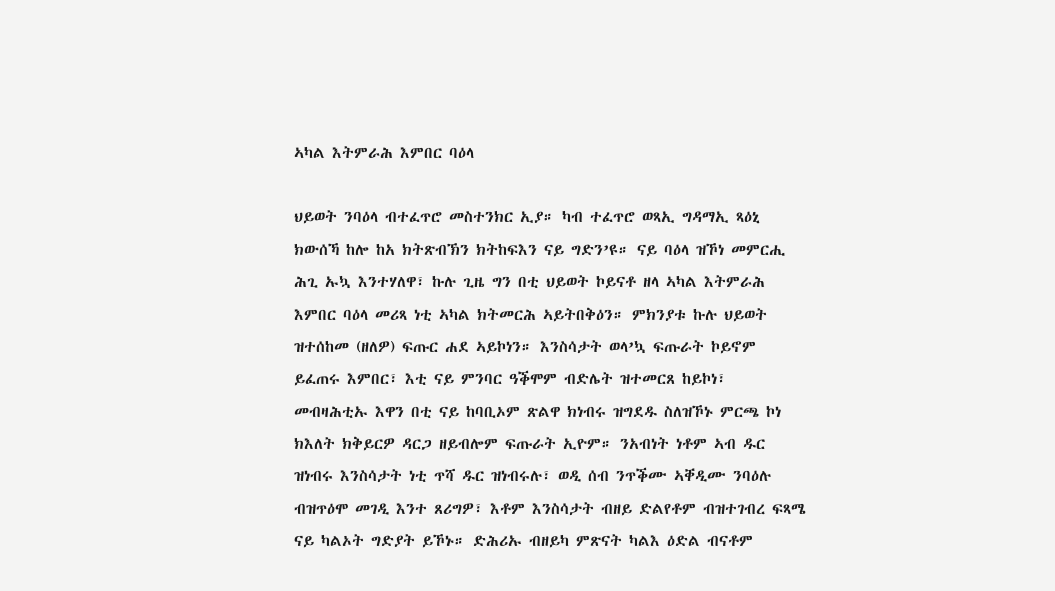ኣካል እትምራሕ እምበር ባዕላ

ህይወት ንባዕላ ብተፈጥሮ መስተንክር ኢያ። ካብ ተፈጥሮ ወጻኢ ግዳማኢ ጻዕኒ ክውሰኻ ከሎ ከአ ክትጽብኽን ክትከፍእን ናይ ግድን’ዩ። ናይ ባዕላ ዝኾነ መምርሒ ሕጊ ኡኳ እንተሃለዋ፣ ኩሉ ጊዜ ግን በቲ ህይወት ኮይናቶ ዘላ ኣካል እትምራሕ እምበር ባዕላ መሪጻ ነቲ ኣካል ክትመርሕ ኣይትበቅዕን። ምክንያቱ ኩሉ ህይወት ዝተሰከመ (ዘለዎ) ፍጡር ሐደ ኣይኮነን። እንስሳታት ወላ’ኳ ፍጡራት ኮይኖም ይፈጠሩ እምበር፣ እቲ ናይ ምንባር ዓቕሞም ብድሌት ዝተመርጸ ከይኮነ፣ መብዛሕቲኡ እዋን በቲ ናይ ከባቢኦም ጽልዋ ክነብሩ ዝግደዱ ስለዝኾኑ ምርጫ ኮነ ክእለት ክቅይርዎ ዳርጋ ዘይብሎም ፍጡራት ኢዮም። ንአብነት ነቶም ኣብ ዱር ዝነብሩ እንስሳታት ነቲ ጥሻ ዱር ዝነብሩሉ፣ ወዲ ሰብ ንጥቕሙ ኣቐዲሙ ንባዕሉ ብዝጥዕሞ መገዲ እንተ ጸሪግዎ፣ እቶም እንስሳታት ብዘይ ድልየቶም ብዝተገብረ ፍጻሜ ናይ ካልኦት ግድያት ይኾኑ። ድሕሪኡ ብዘይካ ምጽናት ካልእ ዕድል ብናቶም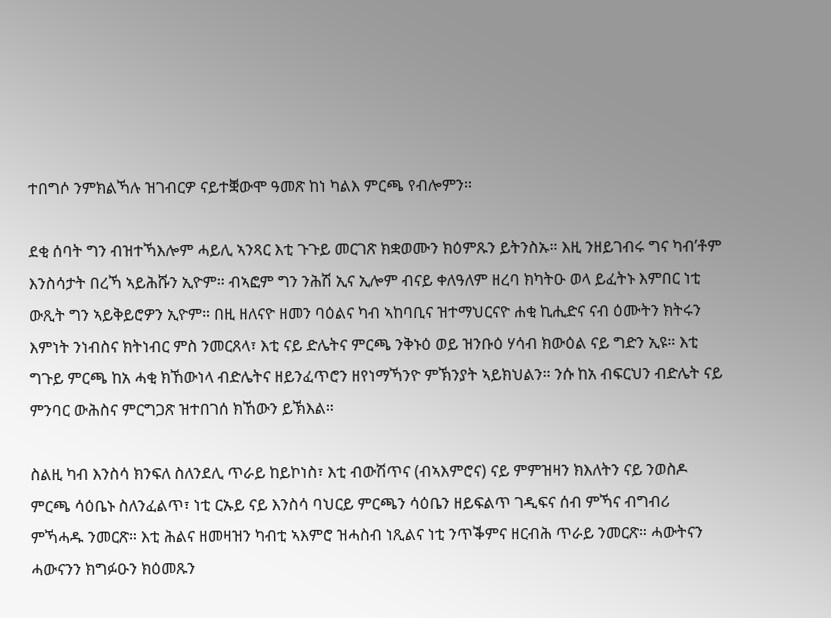ተበግሶ ንምክልኻሉ ዝገብርዎ ናይተቛውሞ ዓመጽ ከነ ካልእ ምርጫ የብሎምን።

ደቂ ሰባት ግን ብዝተኻእሎም ሓይሊ ኣንጻር እቲ ጉጉይ መርገጽ ክቋወሙን ክዕምጹን ይትንስኡ። እዚ ንዘይገብሩ ግና ካብ’ቶም እንስሳታት በረኻ ኣይሕሹን ኢዮም። ብኣፎም ግን ንሕሽ ኢና ኢሎም ብናይ ቀለዓለም ዘረባ ክካትዑ ወላ ይፈትኑ እምበር ነቲ ውጺት ግን ኣይቅይሮዎን ኢዮም። በዚ ዘለናዮ ዘመን ባዕልና ካብ ኣከባቢና ዝተማህርናዮ ሐቂ ኪሒድና ናብ ዕሙትን ክትሩን እምነት ንነብስና ክትነብር ምስ ንመርጸላ፣ እቲ ናይ ድሌትና ምርጫ ንቅኑዕ ወይ ዝንቡዕ ሃሳብ ክውዕል ናይ ግድን ኢዩ። እቲ ግጉይ ምርጫ ከአ ሓቂ ክኸውነላ ብድሌትና ዘይንፈጥሮን ዘየነማኻንዮ ምኽንያት ኣይክህልን። ንሱ ከአ ብፍርህን ብድሌት ናይ ምንባር ውሕስና ምርግጋጽ ዝተበገሰ ክኸውን ይኽእል።

ስልዚ ካብ እንስሳ ክንፍለ ስለንደሊ ጥራይ ከይኮነስ፣ እቲ ብውሽጥና (ብኣእምሮና) ናይ ምምዝዛን ክእለትን ናይ ንወስዶ ምርጫ ሳዕቤኑ ስለንፈልጥ፣ ነቲ ርኡይ ናይ እንስሳ ባህርይ ምርጫን ሳዕቤን ዘይፍልጥ ገዲፍና ሰብ ምኻና ብግብሪ ምኻሓዱ ንመርጽ። እቲ ሕልና ዘመዛዝን ካብቲ ኣእምሮ ዝሓስብ ነጺልና ነቲ ንጥቕምና ዘርብሕ ጥራይ ንመርጽ። ሓውትናን ሓውናንን ክግፉዑን ክዕመጹን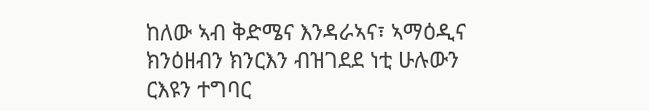ከለው ኣብ ቅድሜና እንዳራኣና፣ ኣማዕዲና ክንዕዘብን ክንርእን ብዝገደደ ነቲ ሁሉውን ርእዩን ተግባር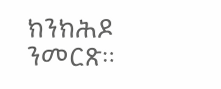ክንክሕዶ ንመርጽ።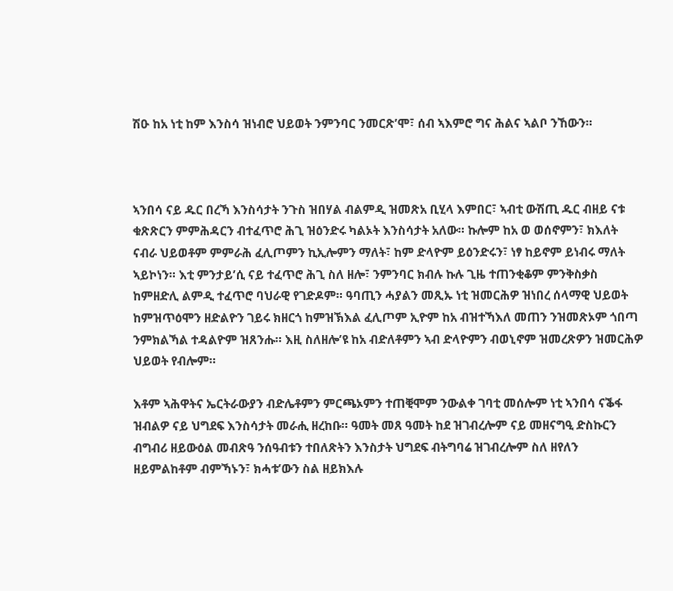ሽዑ ከአ ነቲ ከም እንስሳ ዝነብሮ ህይወት ንምንባር ንመርጽ’ሞ፣ ሰብ ኣእምሮ ግና ሕልና ኣልቦ ንኸውን።



ኣንበሳ ናይ ዱር በረኻ እንስሳታት ንጉስ ዝበሃል ብልምዲ ዝመጽአ ቢሂላ እምበር፣ ኣብቲ ውሽጢ ዱር ብዘይ ናቱ ቁጽጽርን ምምሕዳርን ብተፈጥሮ ሕጊ ዝዕንድሩ ካልኦት እንስሳታት አለው። ኩሎም ከአ ወ ወሰኖምን፣ ክእለት ናብራ ህይወቶም ምምራሕ ፈሊጦምን ኪኢሎምን ማለት፣ ከም ድላዮም ይዕንድሩን፣ ነፃ ከይኖም ይነብሩ ማለት ኣይኮነን። እቲ ምንታይ’ሲ ናይ ተፈጥሮ ሕጊ ስለ ዘሎ፣ ንምንባር ክብሉ ኩሉ ጊዜ ተጠንቂቆም ምንቅስቃስ ከምዘድሊ ልምዲ ተፈጥሮ ባህራዊ የገድዶም። ዓባጢን ሓያልን መጺኡ ነቲ ዝመርሕዎ ዝነበረ ሰላማዊ ህይወት ከምዝጥዕሞን ዘድልዮን ገይሩ ክዘርጎ ከምዝኽእል ፈሊጦም ኢዮም ከአ ብዝተኻእለ መጠን ንዝመጽኦም ጎበጣ ንምክልኻል ተዳልዮም ዝጸንሑ። እዚ ስለዘሎ’ዩ ከአ ብድለቶምን ኣብ ድላዮምን ብወኒኖም ዝመረጽዎን ዝመርሕዎ ህይወት የብሎም።

እቶም ኣሕዋትና ኤርትራውያን ብድሌቶምን ምርጫኦምን ተጠቒሞም ንውልቀ ገባቲ መሰሎም ነቲ ኣንበሳ ናቕፋ ዝብልዎ ናይ ህግደፍ እንስሳታት መራሒ ዘረከቡ። ዓመት መጸ ዓመት ከደ ዝገብረሎም ናይ መዘናግዒ ድስኩርን ብግብሪ ዘይውዕል መብጽዓ ንሰዓብቱን ተበለጽትን እንስታት ህግደፍ ብትግባሬ ዝገብረሎም ስለ ዘየለን ዘይምልከቶም ብምኻኑን፣ ክሓቱ’ውን ስል ዘይክእሉ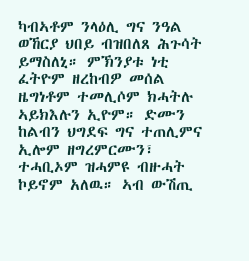ካብኣቶም ንላዕሊ ግና ንዓል ወኸርያ ህበይ ብዝበለጸ ሕጉሳት ይማስለኒ። ምኽንያቱ ነቲ ፈትዮም ዘረከብዎ መሰል ዜግነቶም ተመሊሶም ክሓትሉ ኣይክእሉን ኢዮም። ድሙን ከልብን ህግደፍ ግና ተጠሊምና ኢሎም ዘግረምርሙን፣ ተሓቢኦም ዝሓምዩ ብዙሓት ኮይኖም አለዉ። ኣብ ውሽጢ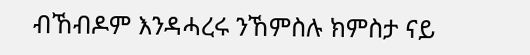ብኸብዶም እንዳሓረሩ ንኸምስሉ ክምስታ ናይ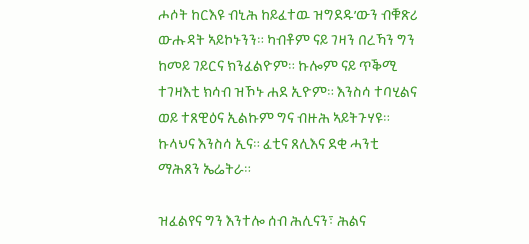ሖሶት ከርእዩ ብኒሕ ከይፈተዉ ዝግደዱ’ውን ብቑጽሪ ውሑዳት ኣይኮኑንን። ካብቶም ናይ ገዛን በረኻን ግን ከመይ ገይርና ክንፈልዮም። ኩሎም ናይ ጥቕሚ ተገዛእቲ ክሳብ ዝኾኑ ሐደ ኢዮም። እንስሳ ተባሂልና ወይ ተጸዊዕና ኢልኩም ግና ብዙሕ ኣይትጉሃዩ። ኩላህና እንስሳ ኢና። ፈቲና ጸሊእና ደቂ ሓንቲ ማሕጸን ኤሬትራ።

ዝፈልየና ግን እንተሎ ሰብ ሕሊናን፣ ሕልና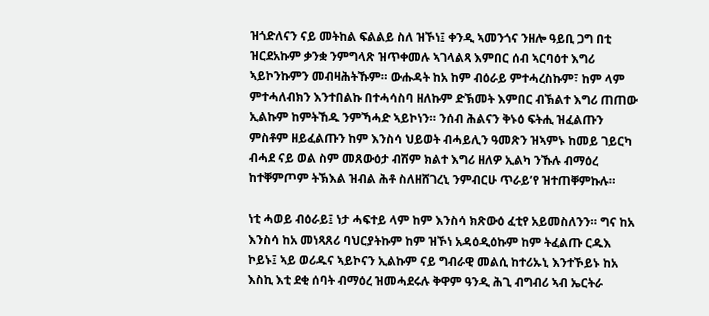ዝጎድለናን ናይ መትከል ፍልልይ ስለ ዝኾነ፤ ቀንዲ ኣመንጎና ንዘሎ ዓይቢ ጋግ በቲ ዝርደአኩም ቃንቋ ንምግላጽ ዝጥቀመሉ ኣገላልጻ እምበር ሰብ ኣርባዕተ እግሪ ኣይኮንኩምን መብዛሕትኹም። ውሑዳት ከአ ከም ብዕራይ ምተሓረስኩም፣ ከም ላም ምተሓለብክን እንተበልኩ በተሓሳስባ ዘለኩም ድኽመት እምበር ብኽልተ እግሪ ጠጠው ኢልኩም ከምትኸዱ ንምኻሓድ ኣይኮነን። ንሰብ ሕልናን ቅኑዕ ፍትሒ ዝፈልጡን ምስቶም ዘይፈልጡን ከም እንስሳ ህይወት ብሓይሊን ዓመጽን ዝኣምኑ ከመይ ገይርካ ብሓደ ናይ ወል ስም መጸውዕታ ብሽም ክልተ እግሪ ዘለዎ ኢልካ ንኹሉ ብማዕረ ከተቐምጦም ትኽእል ዝብል ሕቶ ስለዘሸገረኒ ንምብርሁ ጥራይ’የ ዝተጠቐምኩሉ።

ነቲ ሓወይ ብዕራይ፤ ነታ ሓፍተይ ላም ከም እንስሳ ክጽውዕ ፈቲየ አይመስለንን። ግና ከአ  እንስሳ ከአ መነጻጸሪ ባህርያትኩም ከም ዝኾነ አዳዕዲዕኩም ከም ትፈልጡ ርዱእ ኮይኑ፤ ኣይ ወሪዱና ኣይኮናን ኢልኩም ናይ ግብራዊ መልሲ ከተሪኡኒ እንተኾይኑ ከአ እስኪ እቲ ደቂ ሰባት ብማዕረ ዝመሓደሩሉ ቅዋም ዓንዲ ሕጊ ብግብሪ ኣብ ኤርትራ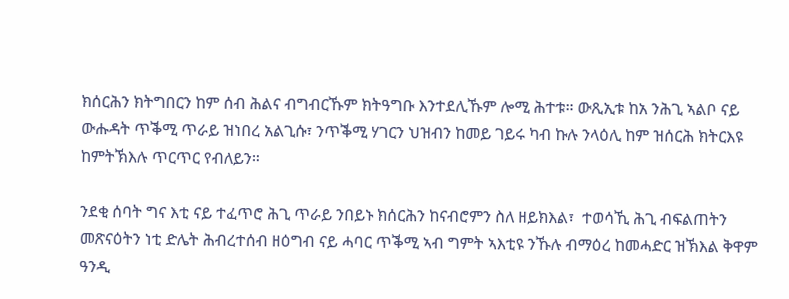ክሰርሕን ክትግበርን ከም ሰብ ሕልና ብግብርኹም ክትዓግቡ እንተደሊኹም ሎሚ ሕተቱ። ውጺኢቱ ከአ ንሕጊ ኣልቦ ናይ ውሑዳት ጥቕሚ ጥራይ ዝነበረ አልጊሱ፣ ንጥቕሚ ሃገርን ህዝብን ከመይ ገይሩ ካብ ኩሉ ንላዕሊ ከም ዝሰርሕ ክትርእዩ ከምትኽእሉ ጥርጥር የብለይን።

ንደቂ ሰባት ግና እቲ ናይ ተፈጥሮ ሕጊ ጥራይ ንበይኑ ክሰርሕን ከናብሮምን ስለ ዘይክእል፣  ተወሳኺ ሕጊ ብፍልጠትን መጽናዕትን ነቲ ድሌት ሕብረተሰብ ዘዕግብ ናይ ሓባር ጥቕሚ ኣብ ግምት ኣእቲዩ ንኹሉ ብማዕረ ከመሓድር ዝኽእል ቅዋም ዓንዲ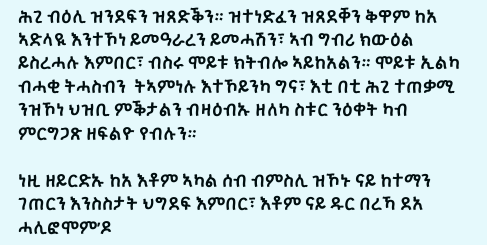ሕጊ ብዕሊ ዝንደፍን ዝጸድቕን። ዝተነድፈን ዝጸደቐን ቅዋም ከአ ኣድላዪ እንተኾነ ይመዓራረን ይመሓሽን፣ ኣብ ግብሪ ክውዕል ይስረሓሉ እምበር፣ ብስሩ ሞይቱ ክትብሎ ኣይከአልን። ሞይቱ ኢልካ ብሓቂ ትሓስብን  ትኣምነሉ እተኾይንካ ግና፣ እቲ በቲ ሕጊ ተጠቃሚ ንዝኾነ ህዝቢ ምቕታልን ብዛዕብኡ ዘለካ ስቱር ንዕቀት ካብ ምርግጋጽ ዘፍልዮ የብሉን።

ነዚ ዘይርድኡ ከአ እቶም ኣካል ሰብ ብምስሊ ዝኾኑ ናይ ከተማን ገጠርን እንስስታት ህግደፍ እምበር፣ እቶም ናይ ዱር በረኻ ደአ ሓሊፎሞም’ዶ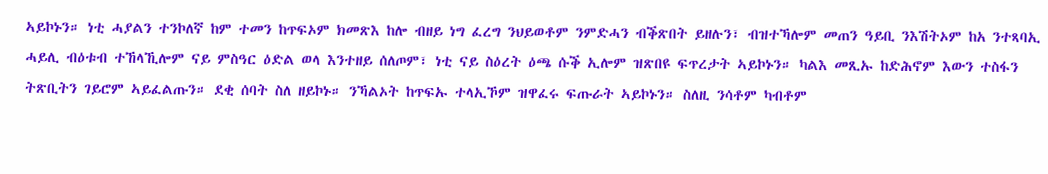ኣይኮኑን። ነቲ ሓያልን ተንኮለኛ ከም ተመን ከጥፍኦም ክመጽእ ከሎ ብዘይ ነግ ፈረግ ንህይወቶም ንምድሓን ብቕጽበት ይዘሉን፣ ብዝተኻሎም መጠን ዓይቢ ንእሽትኦም ከአ ንተጻባኢ ሓይሊ ብዕቱብ ተኸላኺሎም ናይ ምስዓር ዕድል ወላ እንተዘይ ሰለጦም፣ ነቲ ናይ ስዕረት ዕጫ ሱቕ ኢሎም ዝጽበዩ ፍጥረታት ኣይኮኑን። ካልእ መጺኡ ከድሕኖም እውን ተስፋን ትጽቢትን ገይሮም ኣይፈልጡን። ደቂ ሰባት ስለ ዘይኮኑ። ንኻልኦት ከጥፍኡ ተላኢኾም ዝዋፈሩ ፍጡራት ኣይኮኑን። ስለዚ ንሳቶም ካብቶም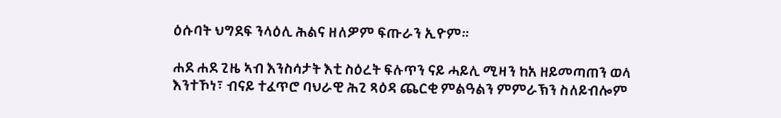ዕሱባት ህግደፍ ንላዕሊ ሕልና ዘለዎም ፍጡራን ኢዮም።

ሐደ ሐደ ጊዜ ኣብ እንስሳታት እቲ ስዕረት ፍሉጥን ናይ ሓይሊ ሚዛን ከአ ዘይመጣጠን ወላ እንተኾነ፣ ብናይ ተፈጥሮ ባህራዊ ሕጊ ጻዕዳ ጨርቂ ምልዓልን ምምራኽን ስለይብሎም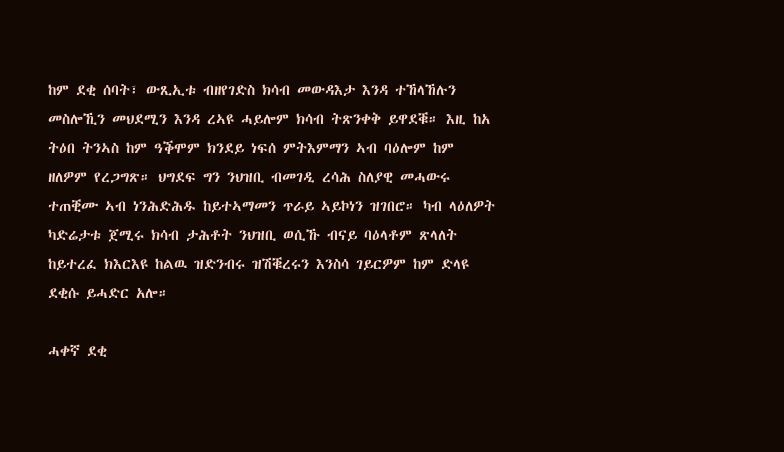ከም ደቂ ሰባት፣ ውጺኢቱ ብዘየገድስ ክሳብ መውዳእታ እንዳ ተኸላኸሉን መስሎኺን መህደሚን እንዳ ረኣዩ ሓይሎም ክሳብ ትጽንቀቅ ይዋደቑ። እዚ ከአ ትዕበ ትንኣስ ከም ዓቕሞም ክንደይ ነፍሰ ምትእምማን ኣብ ባዕሎም ከም ዘለዎም የረጋግጽ። ህግደፍ ግን ንህዝቢ ብመገዲ ረሳሕ ስለያዊ መሓውሩ ተጠቒሙ ኣብ ነንሕድሕዱ ከይተኣማመን ጥራይ ኣይኮነን ዝገበሮ። ካብ ላዕለዎት ካድሬታቱ ጀሚሩ ክሳብ ታሕቶት ንህዝቢ ወሲኹ ብናይ ባዕላቶም ጽላለት ከይተረፈ ክእርእዩ ከልዉ ዝድንብሩ ዝሽቑረሩን እንስሳ ገይርዎም ከም ድላዩ ደቂሱ ይሓድር አሎ።

ሓቀኛ ደቂ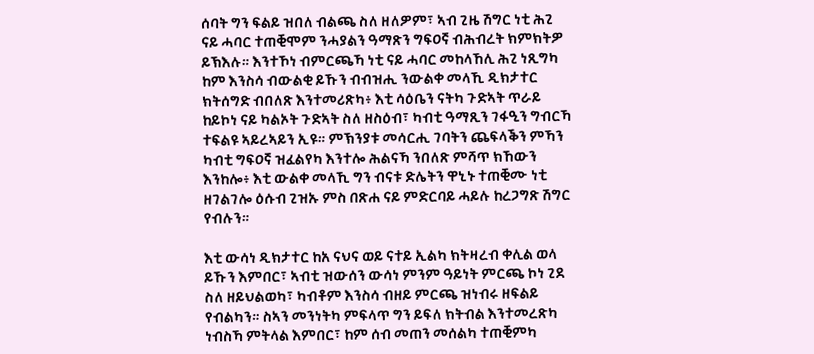ሰባት ግን ፍልይ ዝበለ ብልጫ ስለ ዘለዎም፣ ኣብ ጊዜ ሽግር ነቲ ሕጊ ናይ ሓባር ተጠቒሞም ንሓያልን ዓማጽን ግፍዐኛ ብሕብረት ክምክትዎ ይኽእሉ። እንተኾነ ብምርጫኻ ነቲ ናይ ሓባር መከላኸሊ ሕጊ ነጺግካ ከም እንስሳ ብውልቂ ይኹን ብብዝሒ ንውልቀ መላኺ ዲክታተር ክትሰግድ ብበለጽ እንተመሪጽካ፥ እቲ ሳዕቤን ናትካ ጉድኣት ጥራይ ከይኮነ ናይ ካልኦት ጉድኣት ስለ ዘስዕብ፣ ካብቲ ዓማጺን ገፋዒን ግብርኻ ተፍልዩ ኣይረኣይን ኢዩ። ምኽንያቱ መሳርሒ ገባትን ጨፍላቕን ምኻን ካብቲ ግፍዐኛ ዝፈልየካ እንተሎ ሕልናኻ ንበለጽ ምሻጥ ክኸውን እንከሎ፥ እቲ ውልቀ መላኺ ግን ብናቱ ድሌትን ዋኒኑ ተጠቒሙ ነቲ ዘገልገሎ ዕሱብ ጊዝኡ ምስ በጽሐ ናይ ምድርባይ ሓይሉ ከረጋግጽ ሽግር የብሉን።

እቲ ውሳነ ዲክታተር ከአ ናህና ወይ ናተይ ኢልካ ክትዛረብ ቀሊል ወላ ይኹን እምበር፣ ኣብቲ ዝውሰን ውሳነ ምንም ዓይነት ምርጫ ኮነ ጊደ ስለ ዘይህልወካ፣ ካብቶም እንስሳ ብዘይ ምርጫ ዝነብሩ ዘፍልይ የብልካን። ስኣን መንነትካ ምፍላጥ ግን ይፍለ ክትብል እንተመረጽካ ነብስኻ ምትላል እምበር፣ ከም ሰብ መጠን መሰልካ ተጠቒምካ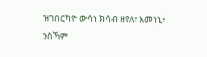ዝገበርካዮ ውሳነ ክሳብ ዘየለ፣ እመነኒ፥ ንስኻም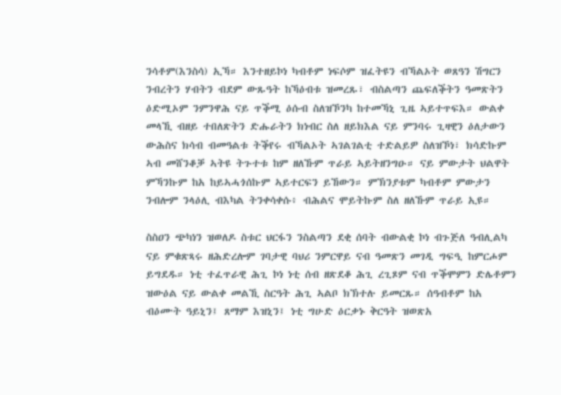ንሳቶም(እንስሳ) ኢኻ። እንተዘይኮነ ካብቶም ነፍሶም ዝፈትዩን ብኻልኦት ወጸዓን ሽግርን ንብረትን ሃብትን ብደም ውጹዓት ከኻዕብቱ ዝመረጹ፣ ብስልጣን ጨፍለቕትን ዓመጽትን ዕድሚኦም ንምንዋሕ ናይ ጥቕሚ ዕሱብ ስለዝኾንካ ከተመኻኒ ጊዜ ኣይተጥፍእ። ውልቀ መላኺ ብዘይ ተበለጽትን ድሑራትን ክነብር ስለ ዘይክእል ናይ ምንባሩ ጊዛዊን ዕለታውን ውሕስና ክሳብ ብመዓልቱ ትቕየሩ ብኻልኦት ኣገልገልቲ ተድልይዎ ስለዝኾነ፣ ክሳድኩም ኣብ መሸንቆቓ ኣትዩ ትጉተቱ ከም ዘለኹም ጥራይ ኣይትዘንግዑ። ናይ ምውታት ህልዋት ምኻንኩም ከአ ከይኣሓጎሰኩም ኣይተርፍን ይኸውን። ምኽንያቱም ካብቶም ምውታን ንብሎም ንላዕሊ ብእካል ትንቀሳቀሱ፥ ብሕልና ሞይትኩም ስለ ዘለኹም ጥራይ ኢዩ።

ስስዐን ጭካነን ዝወለዶ ስቱር ህርፋን ንስልጣን ደቂ ሰባት ብውልቂ ኮነ ብጉጅለ ዓብሊልካ ናይ ምቁጽጻሩ ዘሕድረሎም ገባታዊ ባህሪ ንምርዋይ ናብ ዓመጽን መገዲ ግፍዒ ከምርሖም ይግደዱ። ነቲ ተፈጥራዊ ሕጊ ኮነ ነቲ ሰብ ዘጽደቆ ሕጊ ረጊጾም ናብ ጥቕሞምን ድሌቶምን ዝውዕል ናይ ውልቀ መልኺ ስርዓት ሕጊ ኣልቦ ክኽተሉ ይመርጹ። ሰዓብቶም ከአ ብዕሙት ዓይኒን፤ ጸማም እዝኒን፤ ነቲ ግሁድ ዕርቃኑ ቅርዓት ዝወጽአ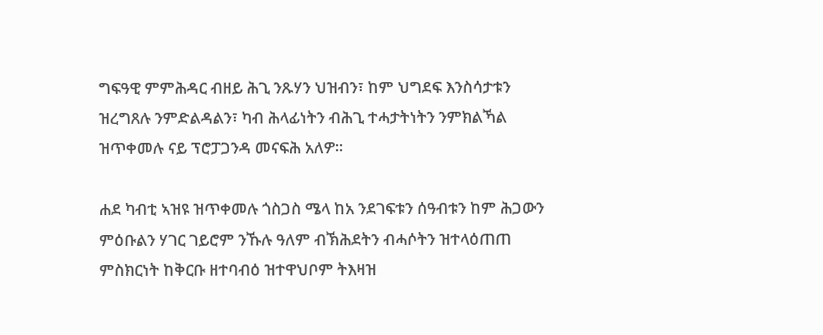ግፍዓዊ ምምሕዳር ብዘይ ሕጊ ንጹሃን ህዝብን፣ ከም ህግደፍ እንስሳታቱን ዝረግጸሉ ንምድልዳልን፣ ካብ ሕላፊነትን ብሕጊ ተሓታትነትን ንምክልኻል ዝጥቀመሉ ናይ ፕሮፓጋንዳ መናፍሕ አለዎ።

ሐደ ካብቲ ኣዝዩ ዝጥቀመሉ ጎስጋስ ሜላ ከአ ንደገፍቱን ሰዓብቱን ከም ሕጋውን ምዕቡልን ሃገር ገይሮም ንኹሉ ዓለም ብኽሕደትን ብሓሶትን ዝተላዕጠጠ ምስክርነት ከቅርቡ ዘተባብዕ ዝተዋህቦም ትእዛዝ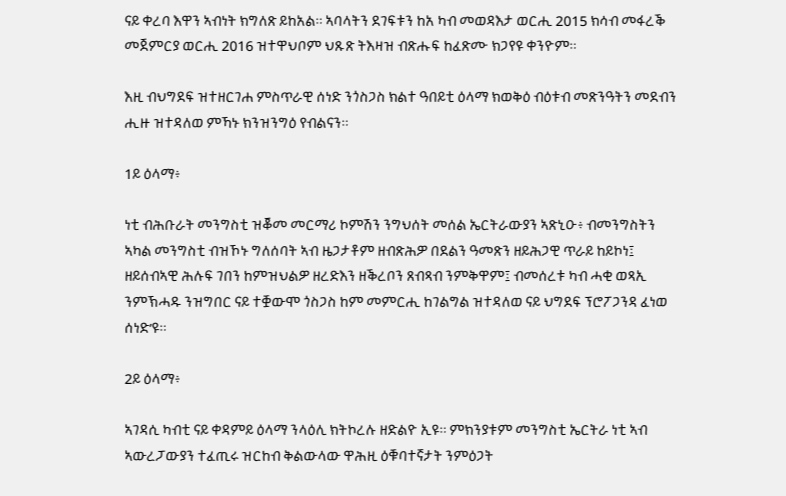ናይ ቀረባ እዋን ኣብነት ክግለጽ ይከአል። ኣባላትን ደገፍቱን ከአ ካብ መወዳእታ ወርሒ 2015 ክሳብ መፋረቕ መጀምርያ ወርሒ 2016 ዝተዋህቦም ህጹጽ ትእዛዝ ብጽሑፍ ከፈጽሙ ክጋየዩ ቀንዮም።

እዚ ብህግደፍ ዝተዘርገሐ ምስጥራዊ ሰነድ ንጎስጋስ ክልተ ዓበይቲ ዕላማ ክወቅዕ ብዕቱብ መጽንዓትን መደብን ሒዙ ዝተዳለወ ምኻኑ ክንዝንግዕ የብልናን።

1ይ ዕላማ፥

ነቲ ብሕቡራት መንግስቲ ዝቖመ መርማሪ ኮምሽን ንግህሰት መሰል ኤርትራውያን ኣጽኒዑ፥ ብመንግስትን ኣካል መንግስቲ ብዝኾኑ ግለሰባት ኣብ ዜጋታቶም ዘብጽሕዎ በደልን ዓመጽን ዘይሕጋዊ ጥራይ ከይኮነ፤ ዘይሰብኣዊ ሕሉፍ ገበን ከምዝህልዎ ዘረድእን ዘቕረቦን ጸብጻብ ንምቅዋም፤ ብመሰረቱ ካብ ሓቂ ወጻኢ ንምኽሓዱ ንዝግበር ናይ ተቛውሞ ጎስጋስ ከም መምርሒ ከገልግል ዝተዳለወ ናይ ህግደፍ ፕሮፖጋንዳ ፈነወ ሰነድ’ዩ።

2ይ ዕላማ፥

ኣገዳሲ ካብቲ ናይ ቀዳምይ ዕላማ ንላዕሊ ክትኮረሉ ዘድልዮ ኢዩ። ምክንያቱም መንግስቲ ኤርትራ ነቲ ኣብ ኣውረፓውያን ተፈጢሩ ዝርከብ ቅልውላው ዋሕዚ ዕቑባተኛታት ንምዕጋት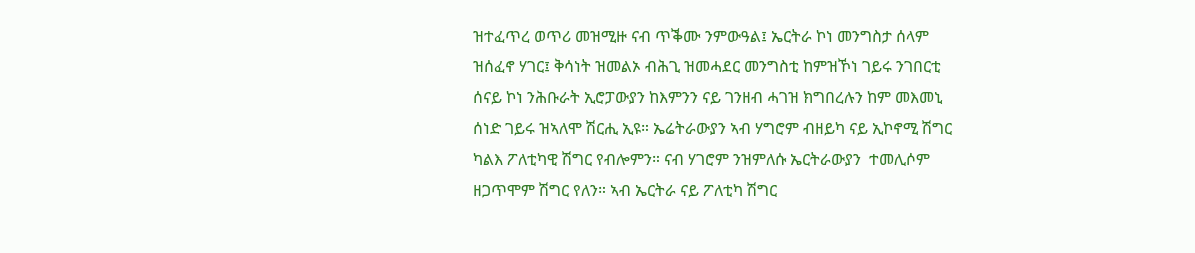ዝተፈጥረ ወጥሪ መዝሚዙ ናብ ጥቕሙ ንምውዓል፤ ኤርትራ ኮነ መንግስታ ሰላም ዝሰፈኖ ሃገር፤ ቅሳነት ዝመልኦ ብሕጊ ዝመሓደር መንግስቲ ከምዝኾነ ገይሩ ንገበርቲ ሰናይ ኮነ ንሕቡራት ኢሮፓውያን ከእምንን ናይ ገንዘብ ሓገዝ ክግበረሉን ከም መእመኒ ሰነድ ገይሩ ዝኣለሞ ሽርሒ ኢዩ። ኤሬትራውያን ኣብ ሃግሮም ብዘይካ ናይ ኢኮኖሚ ሽግር ካልእ ፖለቲካዊ ሽግር የብሎምን። ናብ ሃገሮም ንዝምለሱ ኤርትራውያን  ተመሊሶም ዘጋጥሞም ሽግር የለን። ኣብ ኤርትራ ናይ ፖለቲካ ሽግር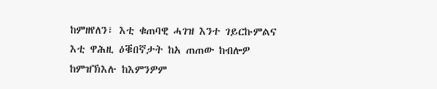ከምዘየለን፣ እቲ ቁጠባዊ ሓገዝ እንተ ገይርኩምልና እቲ ዋሕዚ ዕቑበኛታት ከአ ጠጠው ከብሎዎ ከምዝኽእሉ ከእምንዎም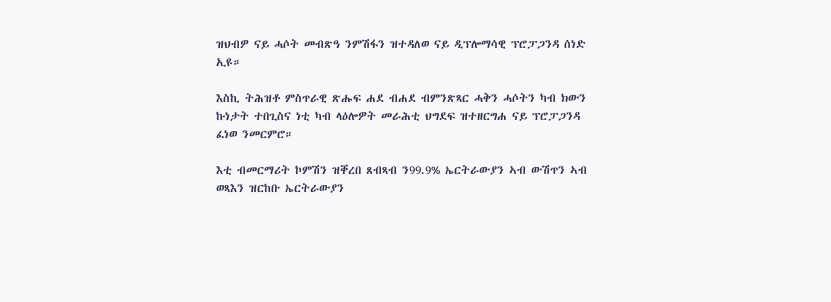ዝህብዎ ናይ ሓሶት መብጽዓ ንምሽፋን ዝተዳለወ ናይ ዲፕሎማሳዊ ፕሮፓጋንዳ ሰነድ ኢዩ።

እስኪ ትሕዝቶ ምስጥራዊ ጽሑፍ ሐደ ብሐደ ብምንጽጻር ሓቅን ሓሶትን ካብ ክውን ኩነታት ተበጊስና ነቲ ካብ ላዕሎዎት መራሕቲ ህግደፍ ዝተዘርግሐ ናይ ፕሮፓጋንዳ ፈነወ ንመርምሮ።

እቲ ብመርማሪት ኮምሽን ዝቐረበ ጸብጻብ ን99.9% ኤርትራውያን ኣብ ውሽጥን ኣብ ወጻእን ዝርከቡ ኤርትራውያን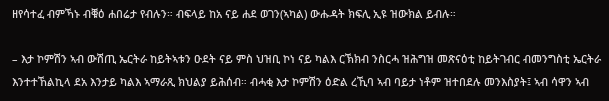ዘየሳተፈ ብምኻኑ ብቑዕ ሐበሬታ የብሉን። ብፍላይ ከአ ናይ ሐደ ወገን(ኣካል) ውሑዳት ክፍሊ ኢዩ ዝውክል ይብሉ።

– እታ ኮምሽን ኣብ ውሽጢ ኤርትራ ከይትኣቱን ዑደት ናይ ምስ ህዝቢ ኮነ ናይ ካልእ ርኽክብ ንስርሓ ዝሕግዝ መጽናዕቲ ከይትገብር ብመንግስቲ ኤርትራ እንተተኸልኪላ ደአ እንታይ ካልእ ኣማራጺ ክህልያ ይሕሰብ። ብሓቂ እታ ኮምሽን ዕድል ረኺባ ኣብ ባይታ ነቶም ዝተበደሉ መንእስያት፤ ኣብ ሳዋን ኣብ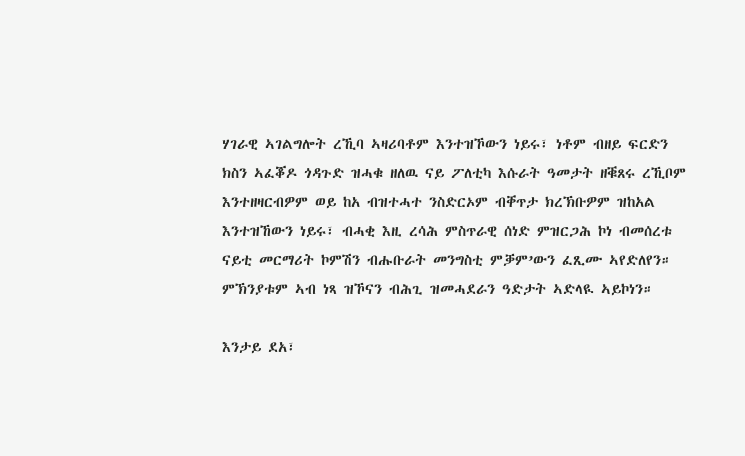ሃገራዊ ኣገልግሎት ረኺባ ኣዛሪባቶም እንተዝኾውን ነይሩ፣ ነቶም ብዘይ ፍርድን ክስን ኣፈቖዶ ጎዳጉድ ዝሓቁ ዘለዉ ናይ ፖለቲካ እሱራት ዓመታት ዘቑጸሩ ረኺቦም እንተዘዛርብዎም ወይ ከአ ብዝተሓተ ንስድርኦም ብቐጥታ ክረኽቡዎም ዝከአል እንተዝኸውን ነይሩ፣ ብሓቂ እዚ ረሳሕ ምስጥራዊ ሰነድ ምዝርጋሕ ኮነ ብመሰረቱ ናይቲ መርማሪት ኮምሽን ብሑቡራት መንግስቲ ምቓም’ውን ፈጺሙ ኣየድለየን። ምኽንያቱም ኣብ ነጻ ዝኾናን ብሕጊ ዝመሓደራን ዓድታት ኣድላዪ ኣይኮነን።

እንታይ ደአ፣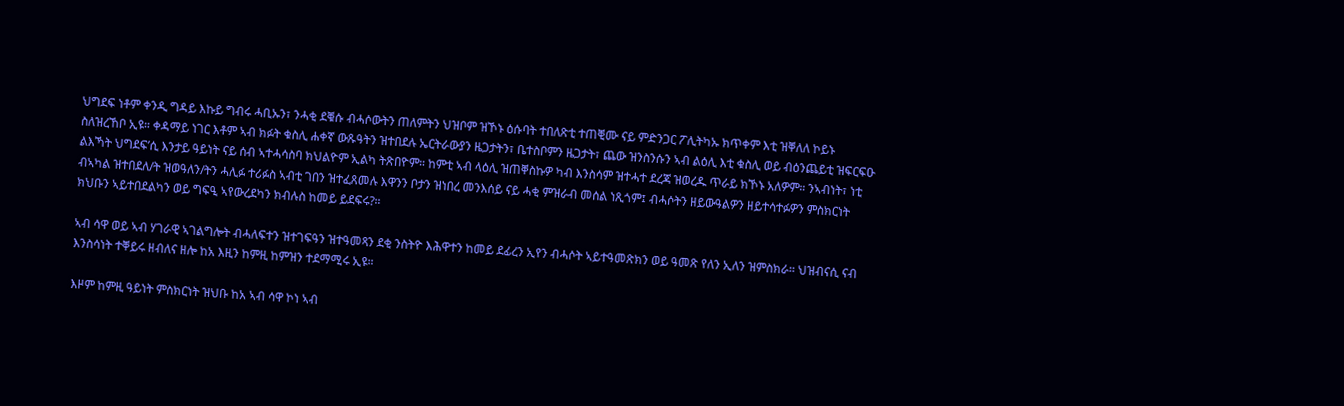ህግደፍ ነቶም ቀንዲ ግዳይ እኩይ ግብሩ ሓቢኡን፣ ንሓቂ ደቑሱ ብሓሶውትን ጠለምትን ህዝቦም ዝኾኑ ዕሱባት ተበለጽቲ ተጠቒሙ ናይ ምድንጋር ፖሊትካኡ ክጥቀም እቲ ዝቐለለ ኮይኑ ስለዝረኸቦ ኢዩ። ቀዳማይ ነገር እቶም ኣብ ክፉት ቁስሊ ሐቀኛ ውጹዓትን ዝተበደሉ ኤርትራውያን ዜጋታትን፣ ቤተስቦምን ዜጋታት፣ ጨው ዝንስንሱን ኣብ ልዕሊ እቲ ቁስሊ ወይ ብዕንጨይቲ ዝፍርፍዑ ልእኻት ህግደፍ’ሲ እንታይ ዓይነት ናይ ሰብ ኣተሓሳስባ ክህልዮም ኢልካ ትጽበዮም። ከምቲ ኣብ ላዕሊ ዝጠቐስኩዎ ካብ እንስሳም ዝተሓተ ደረጃ ዝወረዱ ጥራይ ክኾኑ አለዎም። ንኣብነት፣ ነቲ ብኣካል ዝተበደለ/ት ዝወዓለን/ትን ሓሊፉ ተሪፉስ ኣብቲ ገበን ዝተፈጸመሉ እዋንን ቦታን ዝነበረ መንእሰይ ናይ ሓቂ ምዝራብ መሰል ነጺጎም፤ ብሓሶትን ዘይውዓልዎን ዘይተሳተፉዎን ምስክርነት ክህቡን ኣይተበደልካን ወይ ግፍዒ ኣየውረደካን ክብሉስ ከመይ ይደፍሩ?።

ኣብ ሳዋ ወይ ኣብ ሃገራዊ ኣገልግሎት ብሓለፍተን ዝተገፍዓን ዝተዓመጻን ደቂ ንስትዮ እሕዋተን ከመይ ደፊረን ኢየን ብሓሶት ኣይተዓመጽክን ወይ ዓመጽ የለን ኢለን ዝምስክራ። ህዝብናሲ ናብ እንስሳነት ተቐይሩ ዘብለና ዘሎ ከአ እዚን ከምዚ ከምዝን ተደማሚሩ ኢዩ።

እዞም ከምዚ ዓይነት ምስክርነት ዝህቡ ከአ ኣብ ሳዋ ኮነ ኣብ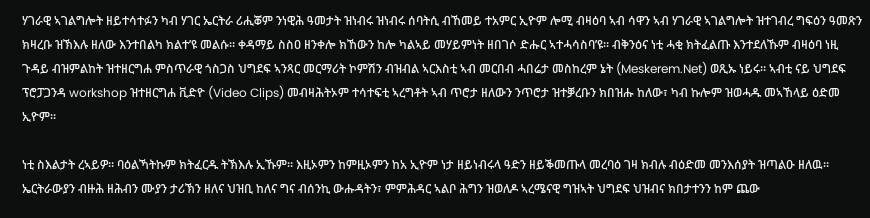ሃገራዊ ኣገልግሎት ዘይተሳተፉን ካብ ሃገር ኤርትራ ሪሒቖም ንነዊሕ ዓመታት ዝነብሩ ዝነብሩ ሰባትሲ ብኸመይ ተአምር ኢዮም ሎሚ ብዛዕባ ኣብ ሳዋን ኣብ ሃገራዊ ኣገልግሎት ዝተገብረ ግፍዕን ዓመጽን ክዛረቡ ዝኽእሉ ዘለው እንተበልካ ክልተ’ዩ መልሱ። ቀዳማይ ስስዐ ዘንቀሎ ክኸውን ከሎ ካልኣይ መሃይምነት ዘበገሶ ድሑር ኣተሓሳስባ’ዩ። ብቅንዕና ነቲ ሓቂ ክትፈልጡ እንተደለኹም ብዛዕባ ነዚ ጉዳይ ብዝምልከት ዝተዘርግሐ ምስጥራዊ ጎስጋስ ህግደፍ ኣንጻር መርማሪት ኮምሽን ብዝብል ኣርእስቲ ኣብ መርበብ ሓበሬታ መስከረም ኔት (Meskerem.Net) ወጺኡ ነይሩ። ኣብቲ ናይ ህግደፍ ፕሮፓጋንዳ workshop ዝተዘርግሐ ቪድዮ (Video Clips) መብዛሕትኦም ተሳተፍቲ ኣረግቶት ኣብ ጥሮታ ዘለውን ንጥሮታ ዝተቓረቡን ክበዝሑ ከለው፣ ካብ ኩሎም ዝወሓዱ መኣኸላይ ዕድመ ኢዮም።

ነቲ ስእልታት ረኣይዎ። ባዕልኻትኩም ክትፈርዱ ትኽእሉ ኢኹም። እዚኦምን ከምዚኦምን ከአ ኢዮም ነታ ዘይነብሩላ ዓድን ዘይቕመጡላ መረባዕ ገዛ ክብሉ ብዕድመ መንእሰያት ዝጣልዑ ዘለዉ። ኤርትራውያን ብዙሕ ዘሕብን ሙያን ታሪኽን ዘለና ህዝቢ ከለና ግና ብሰንኪ ውሑዳትን፣ ምምሕዳር ኣልቦ ሕግን ዝወለዶ ኣረሜናዊ ግዝኣት ህግደፍ ህዝብና ክበታተንን ከም ጨው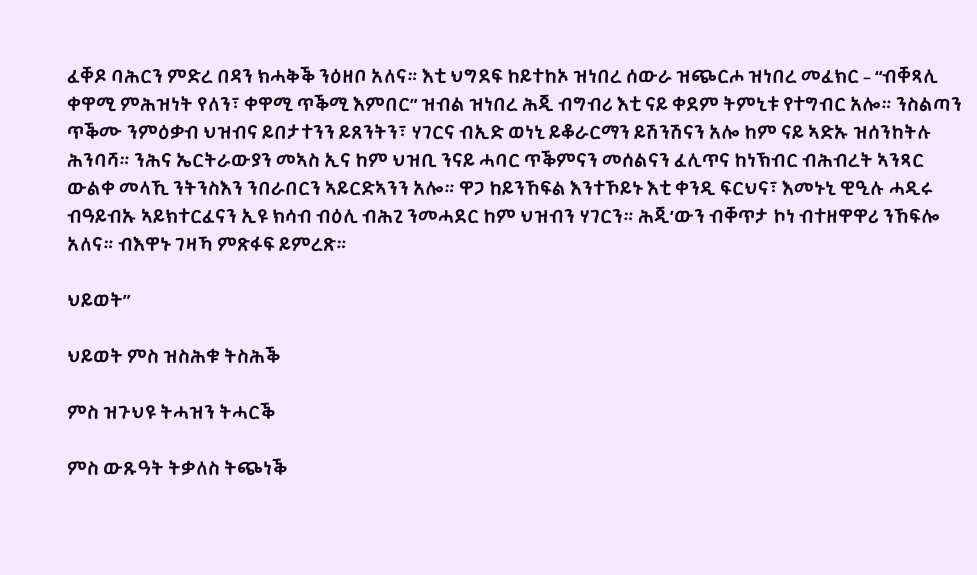ፈቐዶ ባሕርን ምድረ በዳን ክሓቅቕ ንዕዘቦ አለና። እቲ ህግደፍ ከይተከኦ ዝነበረ ሰውራ ዝጭርሖ ዝነበረ መፈክር – “ብቐጻሊ ቀዋሚ ምሕዝነት የለን፣ ቀዋሚ ጥቕሚ እምበር” ዝብል ዝነበረ ሕጂ ብግብሪ እቲ ናይ ቀደም ትምኒቱ የተግብር አሎ። ንስልጣን ጥቕሙ ንምዕቃብ ህዝብና ይበታተንን ይጸንትን፣ ሃገርና ብኢድ ወነኒ ይቆራርማን ይሽንሽናን አሎ ከም ናይ ኣድኡ ዝሰንከትሉ ሕንባሻ። ንሕና ኤርትራውያን መኣስ ኢና ከም ህዝቢ ንናይ ሓባር ጥቕምናን መሰልናን ፈሊጥና ከነኽብር ብሕብረት ኣንጻር ውልቀ መላኺ ንትንስእን ንበራበርን ኣይርድኣንን አሎ። ዋጋ ከይንኸፍል እንተኾይኑ እቲ ቀንዲ ፍርህና፣ እመኑኒ ዊዒሉ ሓዲሩ ብዓይብኡ ኣይክተርፈናን ኢዩ ክሳብ ብዕሊ ብሕጊ ንመሓደር ከም ህዝብን ሃገርን። ሕጂ’ውን ብቐጥታ ኮነ ብተዘዋዋሪ ንኸፍሎ አለና። ብእዋኑ ገዛኻ ምጽፋፍ ይምረጽ።

ህይወት”

ህይወት ምስ ዝስሕቁ ትስሕቕ

ምስ ዝጉህዩ ትሓዝን ትሓርቕ

ምስ ውጹዓት ትቃለስ ትጭነቕ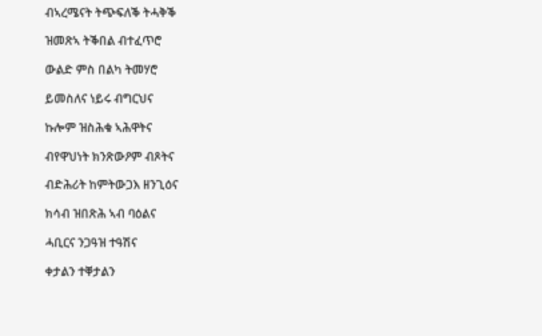ብኣረሜናት ትጭፍለቕ ትሓቅቕ

ዝመጽኣ ትቕበል ብተፈጥሮ

ውልድ ምስ በልካ ትመሃሮ

ይመስለና ነይሩ ብግርህና

ኩሎም ዝስሕቁ ኣሕዋትና

ብየዋህነት ክንጽውዖም ብጾትና

ብድሕሪት ከምትውጋእ ዘንጊዕና

ክሳብ ዝበጽሕ ኣብ ባዕልና

ሓቢርና ንጋዓዝ ተዓሽና

ቀታልን ተቐታልን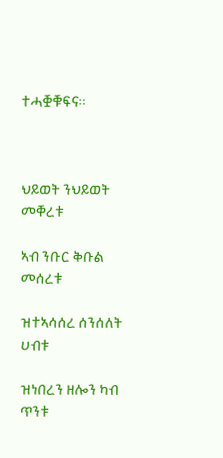ተሓቛቑፍና።



ህይወት ንህይወት መቐረቱ

ኣብ ንቡር ቅቡል መሰረቱ

ዝተኣሳሰረ ሰንሰለት ሀብቱ

ዝነበረን ዘሎን ካብ ጥንቱ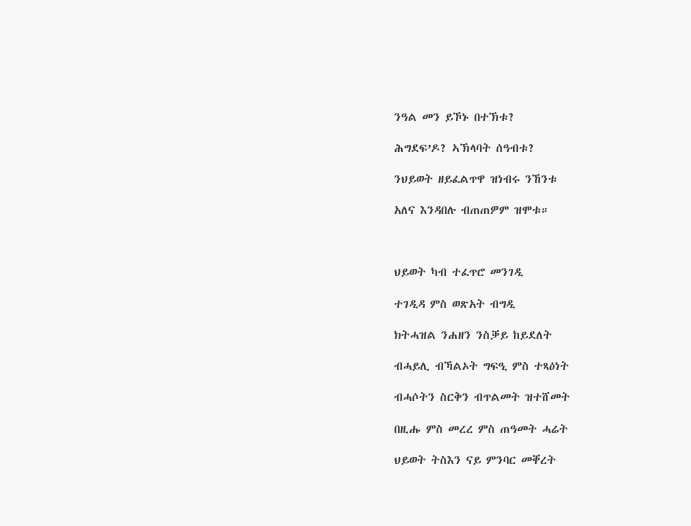ንዓል መን ይኾኑ በተኽቱ?

ሕግደፍ’ዶ? ኣኽላባት ሰዓብቱ?

ንህይወት ዘይፈልጥዋ ዝነብሩ ንኸንቱ

አለና እንዳበሉ ብጠጠዎም ዝሞቱ።



ህይወት ካብ ተፈጥሮ መንገዲ

ተገዲዳ ምስ ወጽአት ብግዲ

ክትሓዝል ንሐዘን ንስቓይ ከይደለት

ብሓይሊ ብኻልኦት ግፍዒ ምስ ተጻዕነት

ብሓሶትን ስርቅን ብጥልመት ዝተሸመት

በዚሑ ምስ መረረ ምስ ጠዓመት ሓሬት

ህይወት ትስእን ናይ ምንባር መቐረት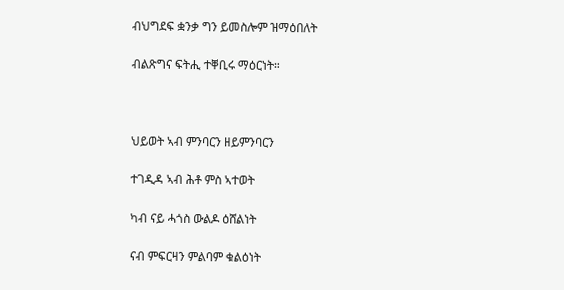ብህግደፍ ቋንቃ ግን ይመስሎም ዝማዕበለት

ብልጽግና ፍትሒ ተቐቢሩ ማዕርነት።



ህይወት ኣብ ምንባርን ዘይምንባርን

ተገዲዳ ኣብ ሕቶ ምስ ኣተወት

ካብ ናይ ሓጎስ ውልዶ ዕሸልነት

ናብ ምፍርዛን ምልባም ቁልዕነት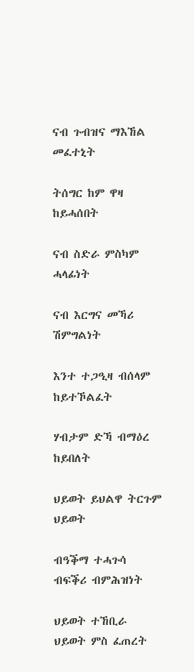ናብ ጉብዝና ማእኸል መፈተኒት

ትሰግር ከም ዋዛ ከይሓሰበት

ናብ ስድራ ምስካም ሓላፊነት

ናብ እርግና መኻሪ ሽምግልነት

እንተ ተጋዒዛ ብሰላም ከይተኾልፈት

ሃብታም ድኻ ብማዕረ ከይበለት

ህይወት ይህልዋ ትርጉም ህይወት

ብዓቕማ ተሓጉሳ ብፍቕሪ ብምሕዝነት

ህይወት ተኸቢራ ህይወት ምስ ፈጠረት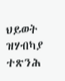ህይወት ዝሃብካያ ተጽንሕ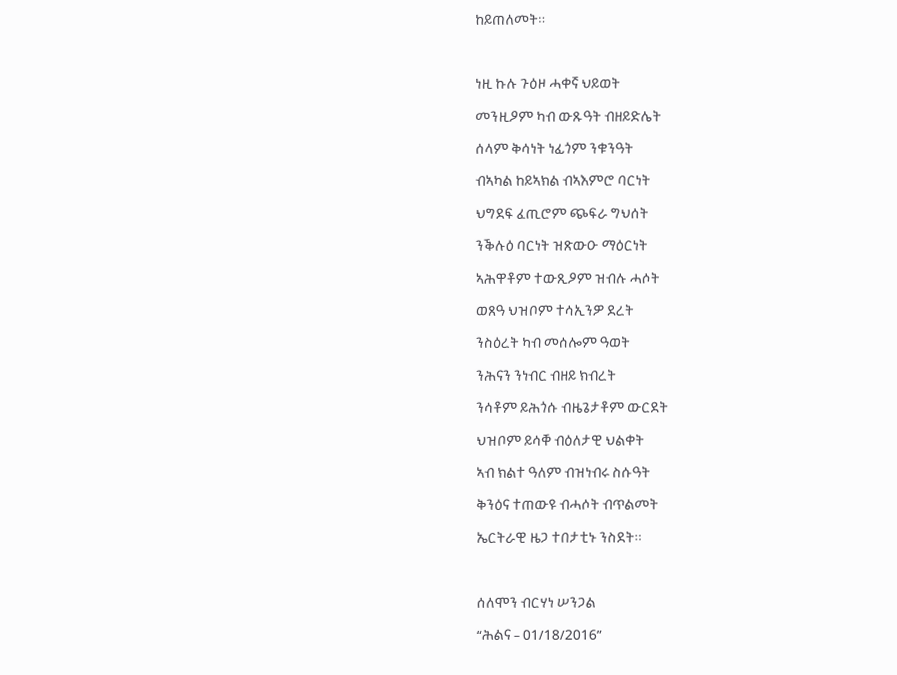ከይጠለመት።



ነዚ ኩሉ ጉዕዞ ሓቀኛ ህይወት

መንዚዖም ካብ ውጹዓት ብዘይድሌት

ሰላም ቅሳነት ነፊጎም ንቁንዓት

ብኣካል ከይኣክል ብኣእምሮ ባርነት

ህግደፍ ፈጢሮም ጭፍራ ግህሰት

ንቕሉዕ ባርነት ዝጽውዑ ማዕርነት

ኣሕዋቶም ተውጺዖም ዝብሉ ሓሶት

ወጸዓ ህዝቦም ተሳኢንዎ ደረት

ንስዕረት ካብ መሰሎም ዓወት

ንሕናን ንነብር ብዘይ ክብረት

ንሳቶም ይሕጎሱ ብዜጌታቶም ውርደት

ህዝቦም ይሳቐ ብዕለታዊ ህልቀት

ኣብ ክልተ ዓለም ብዝነብሩ ስሱዓት

ቅንዕና ተጠውዩ ብሓሶት ብጥልመት

ኤርትራዊ ዜጋ ተበታቲኑ ንስደት።



ሰለሞን ብርሃነ ሠንጋል

“ሕልና – 01/18/2016”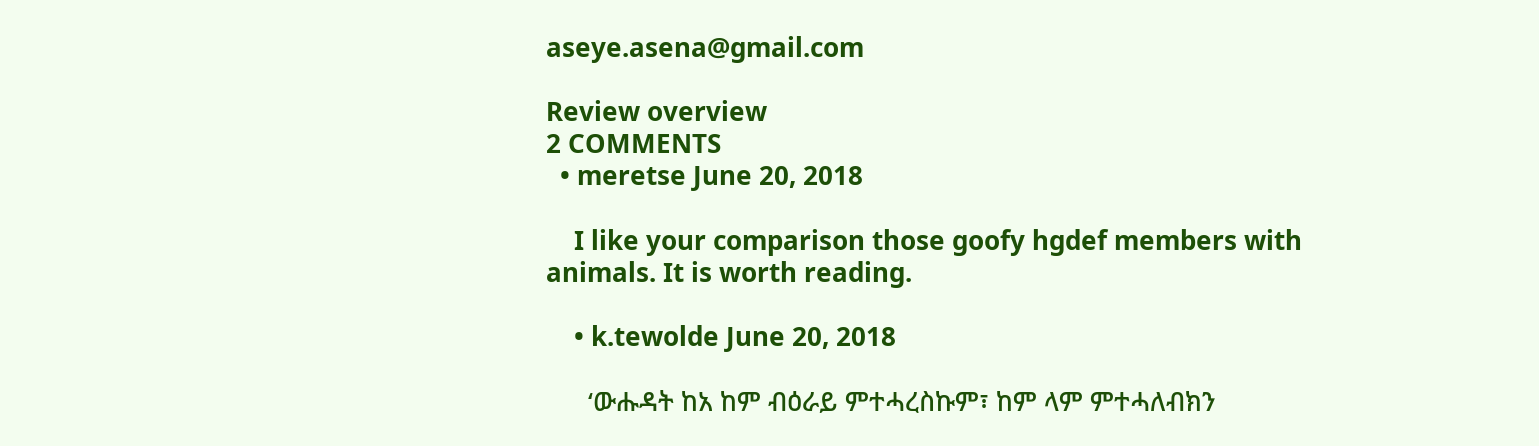aseye.asena@gmail.com

Review overview
2 COMMENTS
  • meretse June 20, 2018

    I like your comparison those goofy hgdef members with animals. It is worth reading.

    • k.tewolde June 20, 2018

      ‘ውሑዳት ከአ ከም ብዕራይ ምተሓረስኩም፣ ከም ላም ምተሓለብክን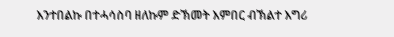እንተበልኩ በተሓሳስባ ዘለኩም ድኽመት እምበር ብኽልተ እግሪ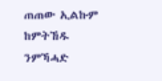ጠጠው ኢልኩም ከምትኸዱ ንምኻሓድ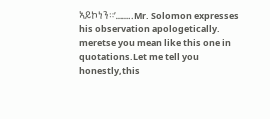ኣይኮነን።’……..Mr. Solomon expresses his observation apologetically. meretse you mean like this one in quotations.Let me tell you honestly,this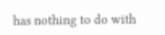has nothing to do with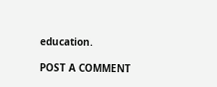education.

POST A COMMENT